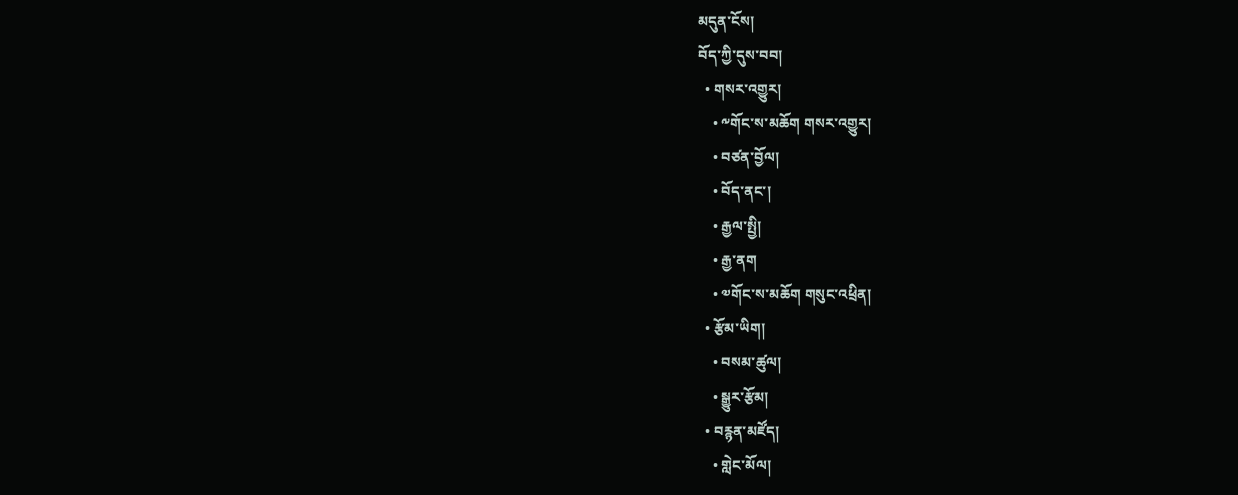མདུན་ངོས།
བོད་ཀྱི་དུས་བབ།
  • གསར་འགྱུར།
    • ༸གོང་ས་མཆོག གསར་འགྱུར།
    • བཙན་བྱོལ།
    • བོད་ནང་།
    • རྒྱལ་སྤྱི།
    • རྒྱ་ནག
    • ༧གོང་ས་མཆོག གསུང་འཕྲིན།
  • རྩོམ་ཡིག།
    • བསམ་ཚུལ།
    • སྒྱུར་རྩོམ།
  • བརྙན་མཛོད།
    • གླེང་མོལ།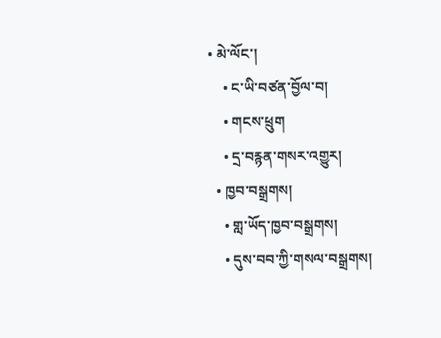• མེ་ལོང་།
    • ང་ཡི་བཙན་བྱོལ་བ།
    • གངས་ཕྲུག
    • དྲ་བརྙན་གསར་འགྱུར།
  • ཁྱབ་བསྒྲགས།
    • གླ་ཡོད་ཁྱབ་བསྒྲགས།
    • དུས་བབ་ཀྱི་གསལ་བསྒྲགས།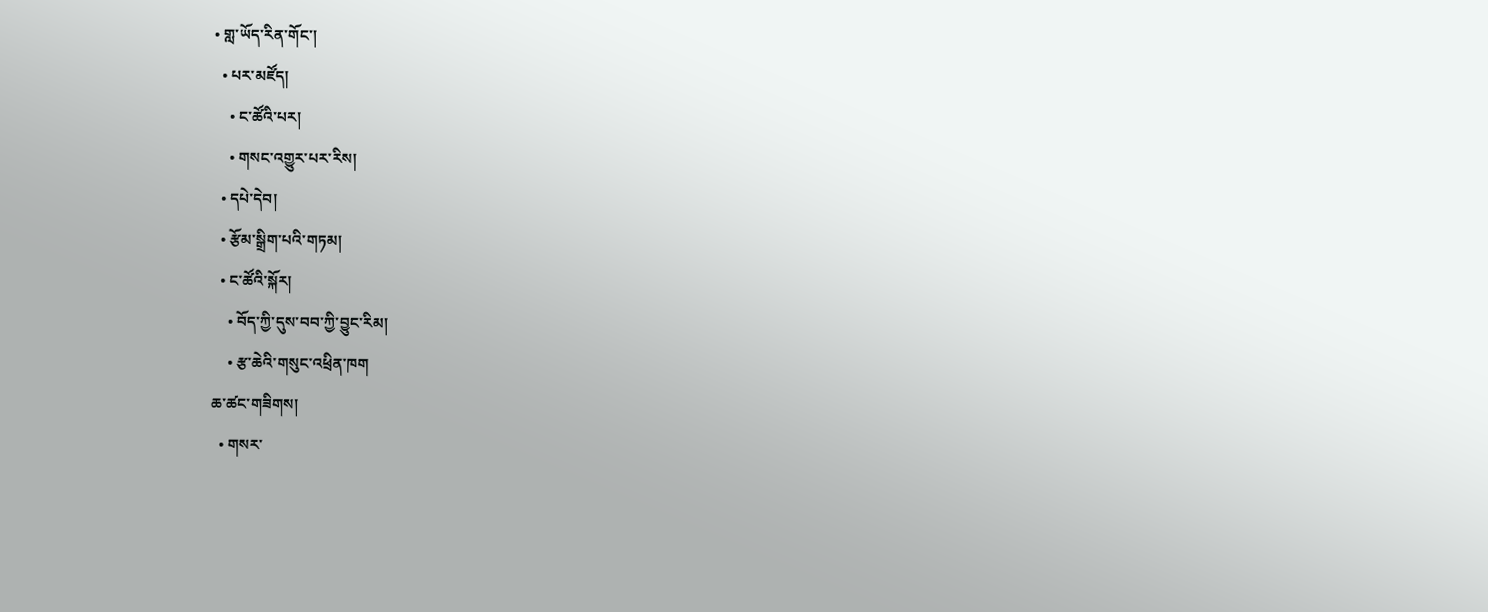• གླ་ཡོད་རིན་གོང་།
  • པར་མཛོད།
    • ང་ཚོའི་པར།
    • གསང་འགྱུར་པར་རིས།
  • དཔེ་དེབ།
  • རྩོམ་སྒྲིག་པའི་གཏམ།
  • ང་ཚོའི་སྐོར།
    • བོད་ཀྱི་དུས་བབ་ཀྱི་བྱུང་རིམ།
    • རྩ་ཆེའི་གསུང་འཕྲིན་ཁག
ཆ་ཚང་གཟིགས།
  • གསར་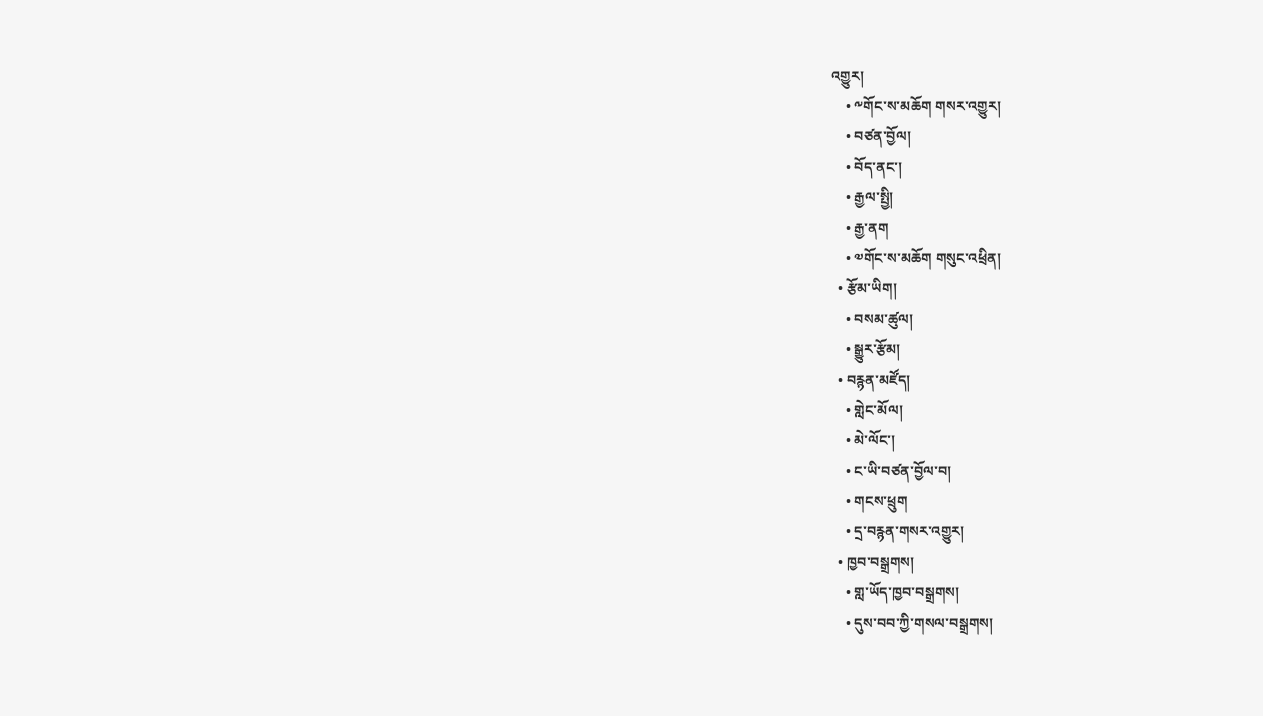འགྱུར།
    • ༸གོང་ས་མཆོག གསར་འགྱུར།
    • བཙན་བྱོལ།
    • བོད་ནང་།
    • རྒྱལ་སྤྱི།
    • རྒྱ་ནག
    • ༧གོང་ས་མཆོག གསུང་འཕྲིན།
  • རྩོམ་ཡིག།
    • བསམ་ཚུལ།
    • སྒྱུར་རྩོམ།
  • བརྙན་མཛོད།
    • གླེང་མོལ།
    • མེ་ལོང་།
    • ང་ཡི་བཙན་བྱོལ་བ།
    • གངས་ཕྲུག
    • དྲ་བརྙན་གསར་འགྱུར།
  • ཁྱབ་བསྒྲགས།
    • གླ་ཡོད་ཁྱབ་བསྒྲགས།
    • དུས་བབ་ཀྱི་གསལ་བསྒྲགས།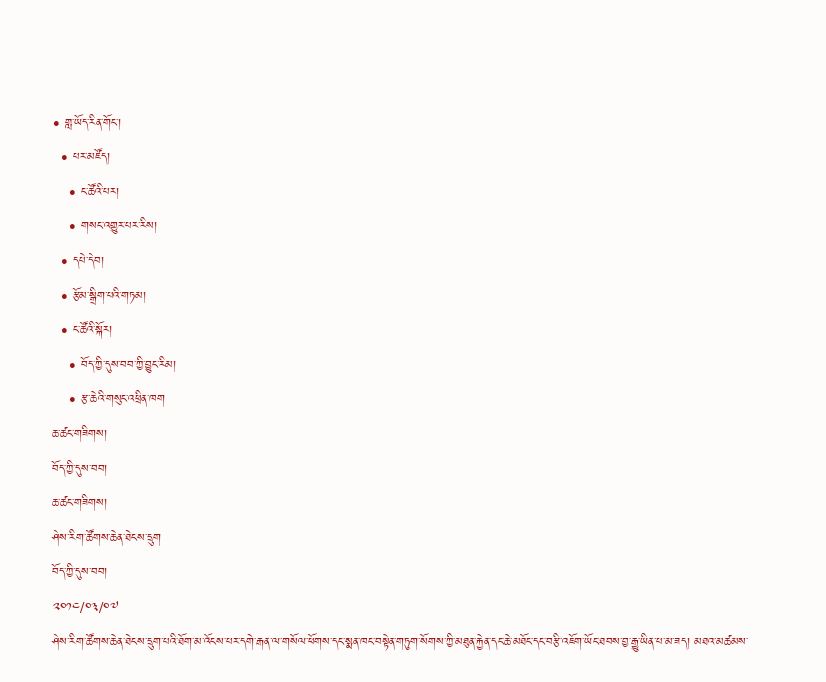• གླ་ཡོད་རིན་གོང་།
  • པར་མཛོད།
    • ང་ཚོའི་པར།
    • གསང་འགྱུར་པར་རིས།
  • དཔེ་དེབ།
  • རྩོམ་སྒྲིག་པའི་གཏམ།
  • ང་ཚོའི་སྐོར།
    • བོད་ཀྱི་དུས་བབ་ཀྱི་བྱུང་རིམ།
    • རྩ་ཆེའི་གསུང་འཕྲིན་ཁག
ཆ་ཚང་གཟིགས།
བོད་ཀྱི་དུས་བབ།
ཆ་ཚང་གཟིགས།
ཤེས་རིག་ཚོགས་ཆེན་ཐེངས་དྲུག
བོད་ཀྱི་དུས་བབ།
༢༠༡༤/༠༣/༠༧
ཤེས་རིག་ཚོགས་ཆེན་ཐེངས་དྲུག་པའི་ཐོག་མ་འོངས་པར་དགེ་རྒན་ལ་གསོལ་ཕོགས་དང་སྨན་ཁང་བསྟེན་གཏུག་སོགས་ཀྱི་མཐུན་རྐྱེན་དང་ཆེ་མཐོང་དང་བརྩི་འཇོག་ཡོང་ཐབས་བྱ་རྒྱུ་ཡིན་པ་མ་ཟད། མཐའ་མཚམས་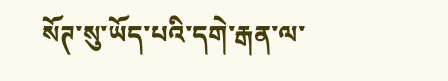སོཊ་སུ་ཡོད་པའི་དགེ་རྒན་ལ་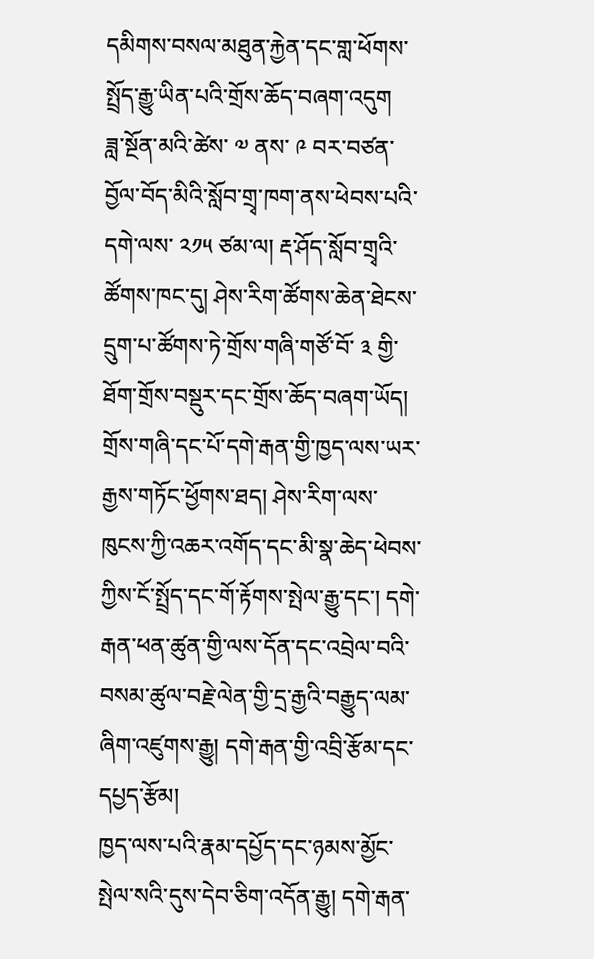དམིགས་བསལ་མཐུན་རྐྱེན་དང་གླ་ཕོགས་སྤྲོད་རྒྱུ་ཡིན་པའི་གྲོས་ཆོད་བཞག་འདུག
ཟླ་སྔོན་མའི་ཚེས་ ༧ ནས་ ༩ བར་བཙན་བྱོལ་བོད་མིའི་སློབ་གྲྭ་ཁག་ནས་ཕེབས་པའི་དགེ་ལས་ ༢༡༥ ཙམ་ལ། རྡ་ཤོད་སློབ་གྲྭའི་ཚོགས་ཁང་དུ། ཤེས་རིག་ཚོགས་ཆེན་ཐེངས་དྲུག་པ་ཚོགས་ཏེ་གྲོས་གཞི་གཙོ་བོ་ ༣ གྱི་ཐོག་གྲོས་བསྡུར་དང་གྲོས་ཆོད་བཞག་ཡོད། གྲོས་གཞི་དང་པོ་དགེ་རྒན་གྱི་ཁྱད་ལས་ཡར་རྒྱས་གཏོང་ཕྱོགས་ཐད། ཤེས་རིག་ལས་ཁུངས་ཀྱི་འཆར་འགོད་དང་མི་སྣ་ཆེད་ཕེབས་ཀྱིས་ངོ་སྤྲོད་དང་གོ་རྟོགས་སྤེལ་རྒྱུ་དང་། དགེ་རྒན་ཕན་ཚུན་གྱི་ལས་དོན་དང་འབྲེལ་བའི་བསམ་ཚུལ་བརྗེ་ལེན་གྱི་དྲ་རྒྱའི་བརྒྱུད་ལམ་ཞིག་འཛུགས་རྒྱུ། དགེ་རྒན་གྱི་འབྲི་རྩོམ་དང་དཔྱད་རྩོམ།
ཁྱད་ལས་པའི་རྣམ་དཔྱོད་དང་ཉམས་མྱོང་སྤེལ་སའི་དུས་དེབ་ཅིག་འདོན་རྒྱུ། དགེ་རྒན་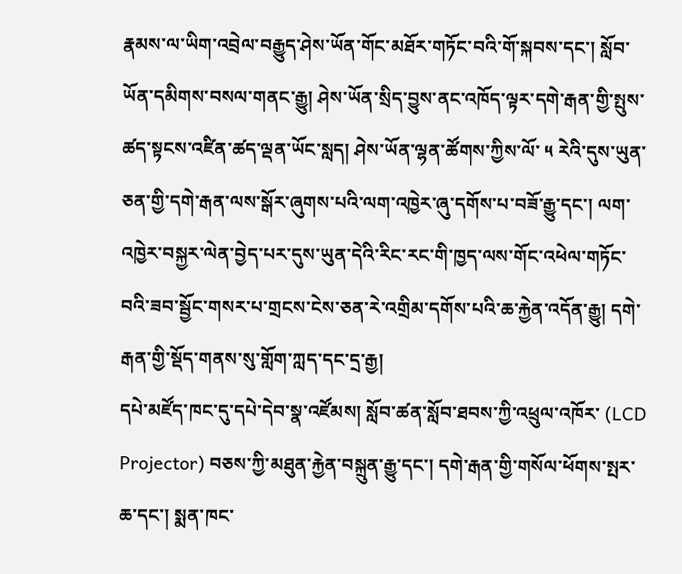རྣམས་ལ་ཡིག་འབྲེལ་བརྒྱུད་ཤེས་ཡོན་གོང་མཐོར་གཏོང་བའི་གོ་སྐབས་དང་། སློབ་ཡོན་དམིགས་བསལ་གནང་རྒྱུ། ཤེས་ཡོན་སྲིད་བྱུས་ནང་འཁོད་ལྟར་དགེ་རྒན་གྱི་སྤུས་ཚད་སྟངས་འཛིན་ཚད་ལྡན་ཡོང་སླད། ཤེས་ཡོན་ལྷན་ཚོགས་ཀྱིས་ལོ་ ༥ རེའི་དུས་ཡུན་ཅན་གྱི་དགེ་རྒན་ལས་སྒོར་ཞུགས་པའི་ལག་འཁྱེར་ཞུ་དགོས་པ་བཟོ་རྒྱུ་དང་། ལག་འཁྱེར་བསྐྱར་ལེན་བྱེད་པར་དུས་ཡུན་དེའི་རིང་རང་གི་ཁྱད་ལས་གོང་འཕེལ་གཏོང་བའི་ཟབ་སྦྱོང་གསར་པ་གྲངས་ངེས་ཅན་རེ་འགྲིམ་དགོས་པའི་ཆ་རྐྱེན་འདོན་རྒྱུ། དགེ་རྒན་གྱི་སྡོད་གནས་སུ་གློག་ཀླད་དང་དྲ་རྒྱ།
དཔེ་མཛོད་ཁང་དུ་དཔེ་དེབ་སྣ་འཛོམས། སློབ་ཚན་སློབ་ཐབས་ཀྱི་འཕྲུལ་འཁོར་ (LCD Projector) བཅས་ཀྱི་མཐུན་རྐྱེན་བསྐྲུན་རྒྱུ་དང་། དགེ་རྒན་གྱི་གསོལ་ཕོགས་སྤར་ཆ་དང་། སྨན་ཁང་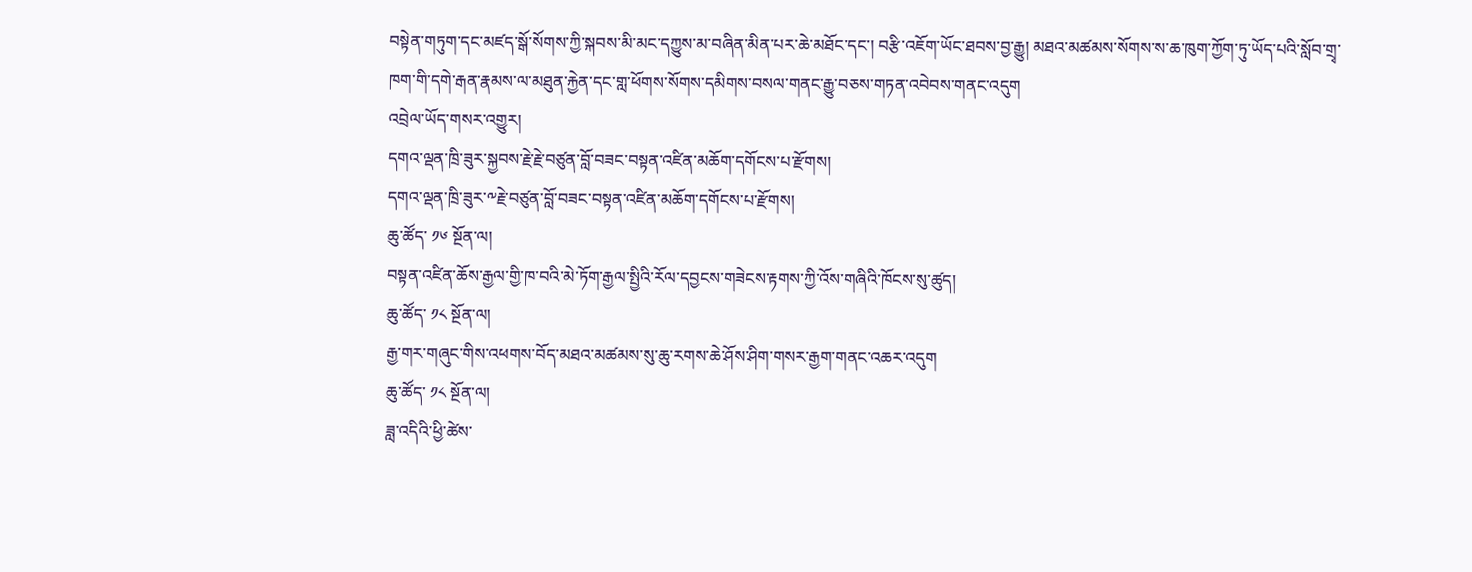བསྟེན་གཏུག་དང་མཛད་སྒོ་སོགས་ཀྱི་སྐབས་མི་མང་དཀྱུས་མ་བཞིན་མིན་པར་ཆེ་མཐོང་དང་། བརྩི་འཇོག་ཡོང་ཐབས་བྱ་རྒྱུ། མཐའ་མཚམས་སོགས་ས་ཆ་ཁུག་ཀྱོག་ཏུ་ཡོད་པའི་སློབ་གྲྭ་ཁག་གི་དགེ་རྒན་རྣམས་ལ་མཐུན་རྐྱེན་དང་གླ་ཕོགས་སོགས་དམིགས་བསལ་གནང་རྒྱུ་བཅས་གཏན་འབེབས་གནང་འདུག
འབྲེལ་ཡོད་གསར་འགྱུར།
དགའ་ལྡན་ཁྲི་ཟུར་སྐྱབས་རྗེ་རྗེ་བཙུན་བློ་བཟང་བསྟན་འཛིན་མཆོག་དགོངས་པ་རྫོགས།
དགའ་ལྡན་ཁྲི་ཟུར་༸རྗེ་བཙུན་བློ་བཟང་བསྟན་འཛིན་མཆོག་དགོངས་པ་རྫོགས།
ཆུ་ཚོད་ ༡༦ སྔོན་ལ།
བསྟན་འཛིན་ཆོས་རྒྱལ་གྱི་ཁ་བའི་མེ་ཏོག་རྒྱལ་སྤྱིའི་རོལ་དབྱངས་གཟེངས་རྟགས་ཀྱི་འོས་གཞིའི་ཁོངས་སུ་ཚུད།
ཆུ་ཚོད་ ༡༨ སྔོན་ལ།
རྒྱ་གར་གཞུང་གིས་འཕགས་བོད་མཐའ་མཚམས་སུ་ཆུ་རགས་ཆེ་ཤོས་ཤིག་གསར་རྒྱག་གནང་འཆར་འདུག
ཆུ་ཚོད་ ༡༨ སྔོན་ལ།
ཟླ་འདིའི་ཕྱི་ཚེས་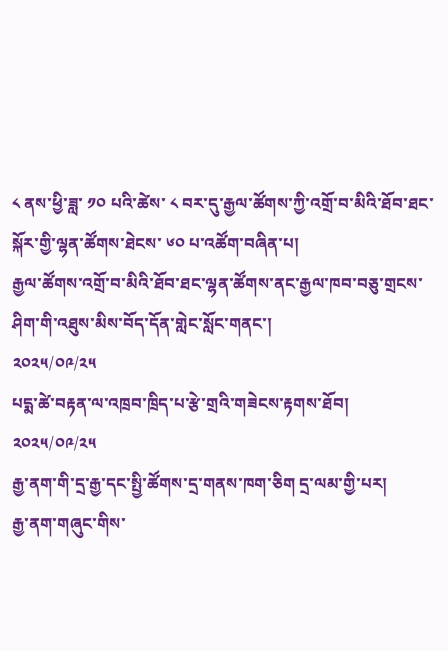༨ ནས་ཕྱི་ཟླ་ ༡༠ པའི་ཚེས་ ༨ བར་དུ་རྒྱལ་ཚོགས་ཀྱི་འགྲོ་བ་མིའི་ཐོབ་ཐང་སྐོར་གྱི་ལྷན་ཚོགས་ཐེངས་ ༦༠ པ་འཚོག་བཞིན་པ།
རྒྱལ་ཚོགས་འགྲོ་བ་མིའི་ཐོབ་ཐང་ལྷན་ཚོགས་ནང་རྒྱལ་ཁབ་བཅུ་གྲངས་ཤིག་གི་འཐུས་མིས་བོད་དོན་གླེང་སློང་གནང་།
༢༠༢༥/༠༩/༢༥
པདྨ་ཚེ་བརྟན་ལ་འཁྲབ་ཁྲིད་པ་རྩེ་གྲའི་གཟེངས་རྟགས་ཐོབ།
༢༠༢༥/༠༩/༢༥
རྒྱ་ནག་གི་དྲ་རྒྱ་དང་སྤྱི་ཚོགས་དྲ་གནས་ཁག་ཅིག དྲ་ལམ་གྱི་པར།
རྒྱ་ནག་གཞུང་གིས་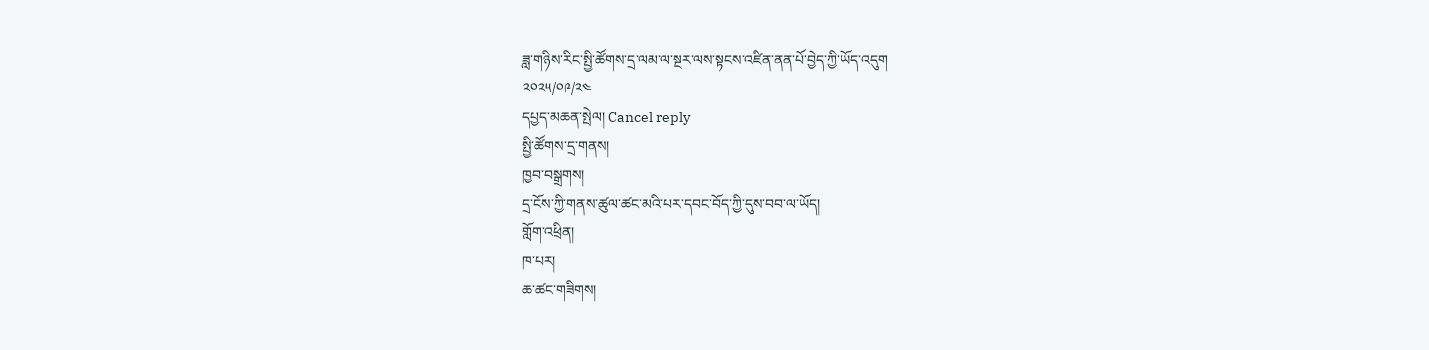ཟླ་གཉིས་རིང་སྤྱི་ཚོགས་དྲ་ལམ་ལ་སྔར་ལས་སྟངས་འཛིན་ནན་པོ་བྱེད་ཀྱི་ཡོད་འདུག
༢༠༢༥/༠༩/༢༤
དཔྱད་མཆན་སྤེལ། Cancel reply
སྤྱི་ཚོགས་དྲ་གནས།
ཁྱབ་བསྒྲགས།
དྲ་ངོས་ཀྱི་གནས་ཚུལ་ཚང་མའི་པར་དབང་བོད་ཀྱི་དུས་བབ་ལ་ཡོད།
གློག་འཕྲིན།
ཁ་པར།
ཆ་ཚང་གཟིགས།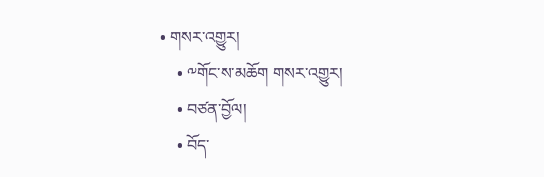• གསར་འགྱུར།
    • ༸གོང་ས་མཆོག གསར་འགྱུར།
    • བཙན་བྱོལ།
    • བོད་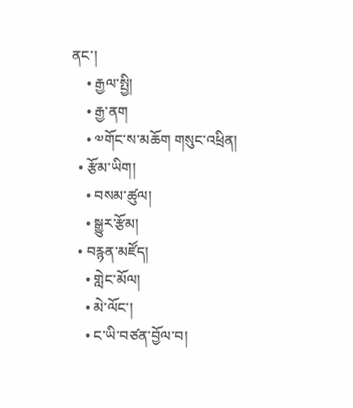ནང་།
    • རྒྱལ་སྤྱི།
    • རྒྱ་ནག
    • ༧གོང་ས་མཆོག གསུང་འཕྲིན།
  • རྩོམ་ཡིག།
    • བསམ་ཚུལ།
    • སྒྱུར་རྩོམ།
  • བརྙན་མཛོད།
    • གླེང་མོལ།
    • མེ་ལོང་།
    • ང་ཡི་བཙན་བྱོལ་བ།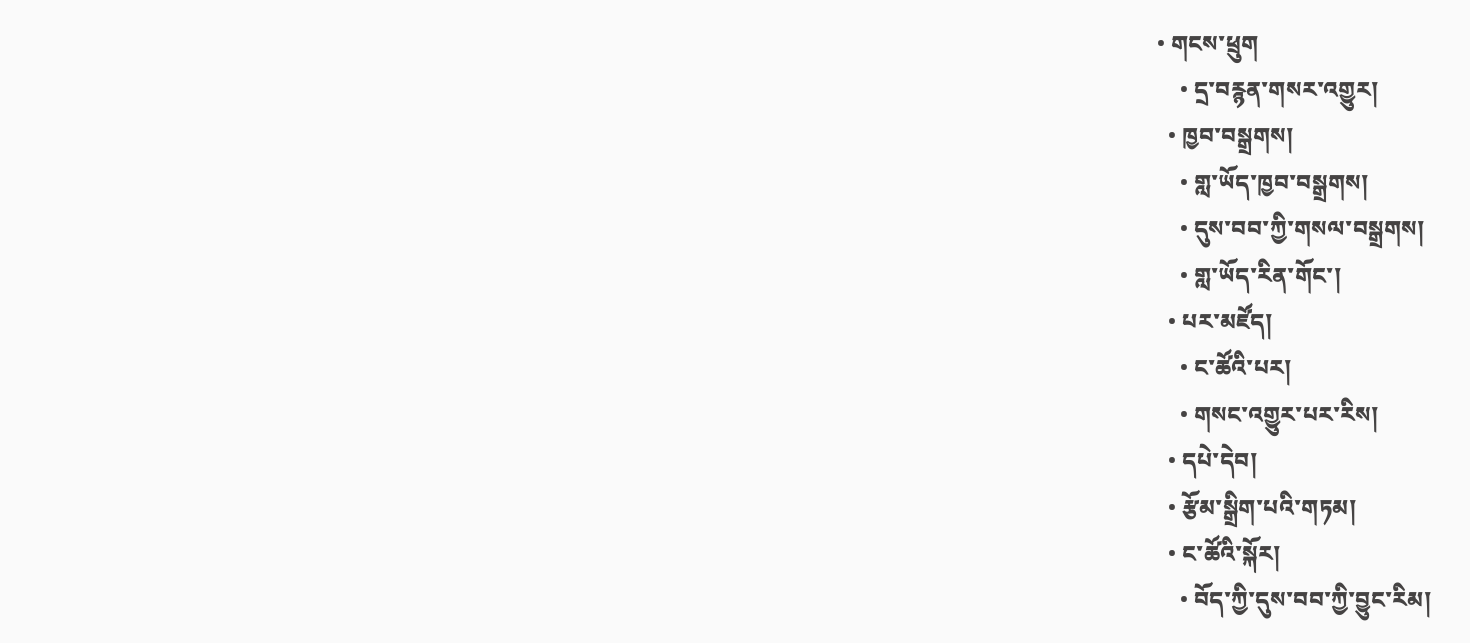• གངས་ཕྲུག
    • དྲ་བརྙན་གསར་འགྱུར།
  • ཁྱབ་བསྒྲགས།
    • གླ་ཡོད་ཁྱབ་བསྒྲགས།
    • དུས་བབ་ཀྱི་གསལ་བསྒྲགས།
    • གླ་ཡོད་རིན་གོང་།
  • པར་མཛོད།
    • ང་ཚོའི་པར།
    • གསང་འགྱུར་པར་རིས།
  • དཔེ་དེབ།
  • རྩོམ་སྒྲིག་པའི་གཏམ།
  • ང་ཚོའི་སྐོར།
    • བོད་ཀྱི་དུས་བབ་ཀྱི་བྱུང་རིམ།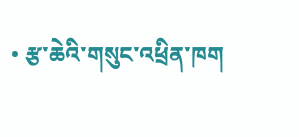• རྩ་ཆེའི་གསུང་འཕྲིན་ཁག